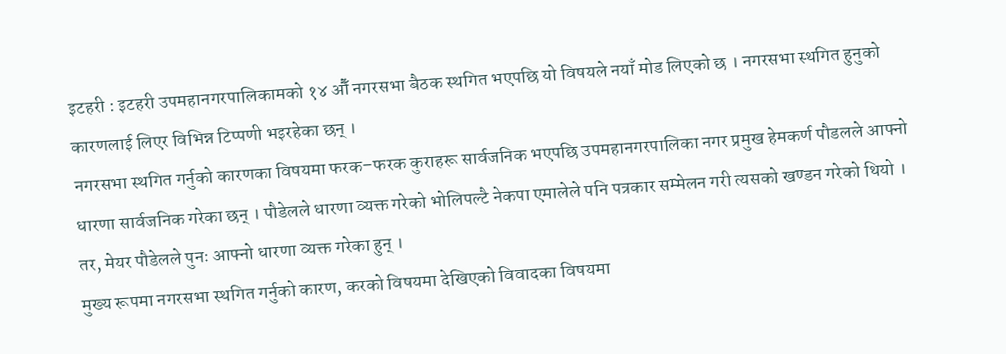इटहरी : इटहरी उपमहानगरपालिकामको १४ औँ नगरसभा बैठक स्थगित भएपछि यो विषयले नयाँ मोड लिएको छ । नगरसभा स्थगित हुनुको कारणलाई लिएर विभिन्न टिप्पणी भइरहेका छन् ।
नगरसभा स्थगित गर्नुको कारणका विषयमा फरक–फरक कुराहरू सार्वजनिक भएपछि उपमहानगरपालिका नगर प्रमुख हेमकर्ण पौडलले आफ्नो धारणा सार्वजनिक गरेका छन् । पौडेलले धारणा व्यक्त गरेको भोलिपल्टै नेकपा एमालेले पनि पत्रकार सम्मेलन गरी त्यसको खण्डन गरेको थियो ।
तर, मेयर पौडेलले पुनः आफ्नो धारणा व्यक्त गरेका हुन् ।
मुख्य रूपमा नगरसभा स्थगित गर्नुको कारण, करको विषयमा देखिएको विवादका विषयमा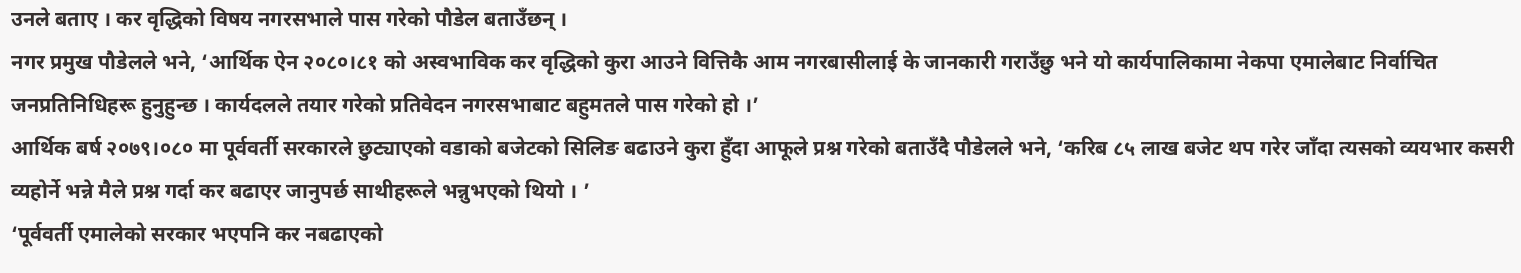उनले बताए । कर वृद्धिको विषय नगरसभाले पास गरेको पौडेल बताउँछन् ।
नगर प्रमुख पौडेलले भने, ‘आर्थिक ऐन २०८०।८१ को अस्वभाविक कर वृद्धिको कुरा आउने वित्तिकै आम नगरबासीलाई के जानकारी गराउँछु भने यो कार्यपालिकामा नेकपा एमालेबाट निर्वाचित जनप्रतिनिधिहरू हुनुहुन्छ । कार्यदलले तयार गरेको प्रतिवेदन नगरसभाबाट बहुमतले पास गरेको हो ।’
आर्थिक बर्ष २०७९।०८० मा पूर्ववर्ती सरकारले छुट्याएको वडाको बजेटको सिलिङ बढाउने कुरा हुँदा आफूले प्रश्न गरेको बताउँदै पौडेलले भने, ‘करिब ८५ लाख बजेट थप गरेर जाँदा त्यसको व्ययभार कसरी व्यहोर्ने भन्ने मैले प्रश्न गर्दा कर बढाएर जानुपर्छ साथीहरूले भन्नुभएको थियो । ’
‘पूर्ववर्ती एमालेको सरकार भएपनि कर नबढाएको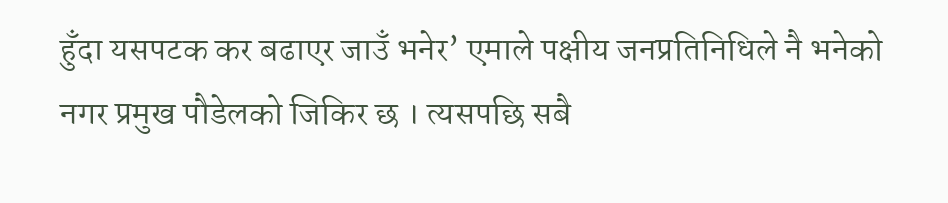हुँदा यसपटक कर बढाएर जाउँ भनेर’ एमाले पक्षीय जनप्रतिनिधिले नै भनेको नगर प्रमुख पौडेलको जिकिर छ । त्यसपछि सबै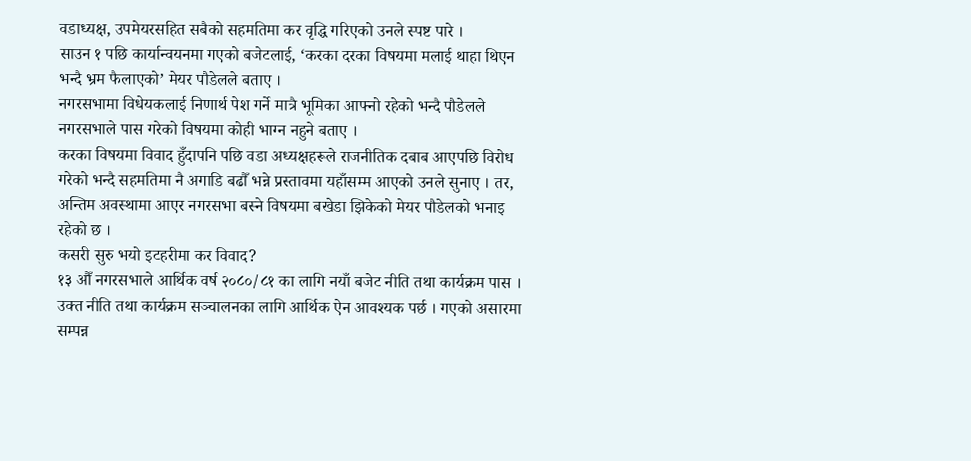वडाध्यक्ष, उपमेयरसहित सबैको सहमतिमा कर वृद्धि गरिएको उनले स्पष्ट पारे ।
साउन १ पछि कार्यान्वयनमा गएको बजेटलाई, ‘करका दरका विषयमा मलाई थाहा थिएन भन्दै भ्रम फैलाएको’ मेयर पौडेलले बताए ।
नगरसभामा विधेयकलाई निणार्थ पेश गर्ने मात्रै भूमिका आफ्नो रहेको भन्दै पौडेलले नगरसभाले पास गरेको विषयमा कोही भाग्न नहुने बताए ।
करका विषयमा विवाद हुँदापनि पछि वडा अध्यक्षहरूले राजनीतिक दबाब आएपछि विरोध गरेको भन्दै सहमतिमा नै अगाडि बढौँ भन्ने प्रस्तावमा यहाँसम्म आएको उनले सुनाए । तर, अन्तिम अवस्थामा आएर नगरसभा बस्ने विषयमा बखेडा झिकेको मेयर पौडेलको भनाइ रहेको छ ।
कसरी सुरु भयो इटहरीमा कर विवाद?
१३ औँ नगरसभाले आर्थिक वर्ष २०८०/८१ का लागि नयाँ बजेट नीति तथा कार्यक्रम पास । उक्त नीति तथा कार्यक्रम सञ्चालनका लागि आर्थिक ऐन आवश्यक पर्छ । गएको असारमा सम्पन्न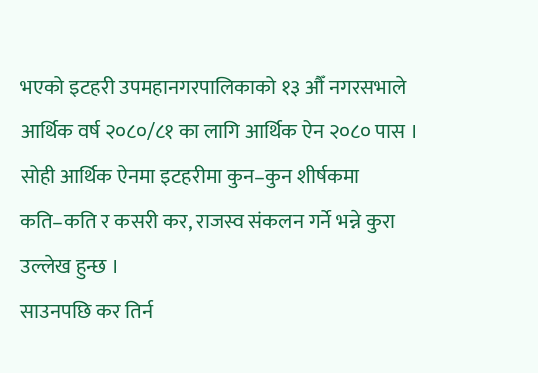भएको इटहरी उपमहानगरपालिकाको १३ औँ नगरसभाले आर्थिक वर्ष २०८०/८१ का लागि आर्थिक ऐन २०८० पास ।
सोही आर्थिक ऐनमा इटहरीमा कुन–कुन शीर्षकमा कति–कति र कसरी कर, राजस्व संकलन गर्ने भन्ने कुरा उल्लेख हुन्छ ।
साउनपछि कर तिर्न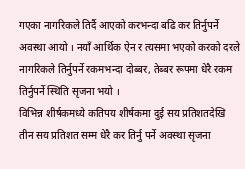गएका नागरिकले तिर्दै आएको करभन्दा बढि कर तिर्नुपर्ने अवस्था आयो । नयाँ आर्थिक ऐन र त्यसमा भएको करको दरले नागरिकले तिर्नुपर्ने रकमभन्दा दोब्बर, तेब्बर रूपमा धेरै रकम तिर्नुपर्ने स्थिति सृजना भयो ।
विभिन्न शीर्षकमध्ये कतिपय शीर्षकमा दुई सय प्रतिशतदेखि तीन सय प्रतिशत सम्म धेरै कर तिर्नु पर्ने अवस्था सृजना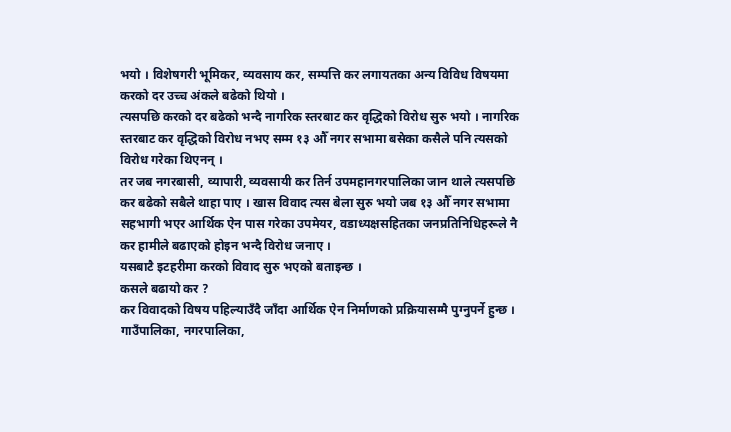भयो । विशेषगरी भूमिकर, व्यवसाय कर, सम्पत्ति कर लगायतका अन्य विविध विषयमा करको दर उच्च अंकले बढेको थियो ।
त्यसपछि करको दर बढेको भन्दै नागरिक स्तरबाट कर वृद्धिको विरोध सुरु भयो । नागरिक स्तरबाट कर वृद्धिको विरोध नभए सम्म १३ औँ नगर सभामा बसेका कसैले पनि त्यसको विरोध गरेका थिएनन् ।
तर जब नगरबासी, व्यापारी, व्यवसायी कर तिर्न उपमहानगरपालिका जान थाले त्यसपछि कर बढेको सबैले थाहा पाए । खास विवाद त्यस बेला सुरु भयो जब १३ औँ नगर सभामा सहभागी भएर आर्थिक ऐन पास गरेका उपमेयर, वडाध्यक्षसहितका जनप्रतिनिधिहरूले नै कर हामीले बढाएको होइन भन्दै विरोध जनाए ।
यसबाटै इटहरीमा करको विवाद सुरु भएको बताइन्छ ।
कसले बढायो कर ?
कर विवादको विषय पहिल्याउँदै जाँदा आर्थिक ऐन निर्माणको प्रक्रियासम्मै पुग्नुपर्ने हुन्छ ।
गाउँपालिका, नगरपालिका,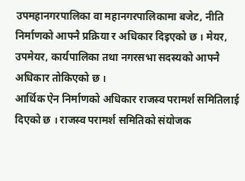उपमहानगरपालिका वा महानगरपालिकामा बजेट, नीति निर्माणको आफ्नै प्रक्रिया र अधिकार दिइएको छ । मेयर, उपमेयर, कार्यपालिका तथा नगरसभा सदस्यको आफ्नै अधिकार तोकिएको छ ।
आर्थिक ऐन निर्माणको अधिकार राजस्व परामर्श समितिलाई दिएको छ । राजस्व परामर्श समितिको संयोजक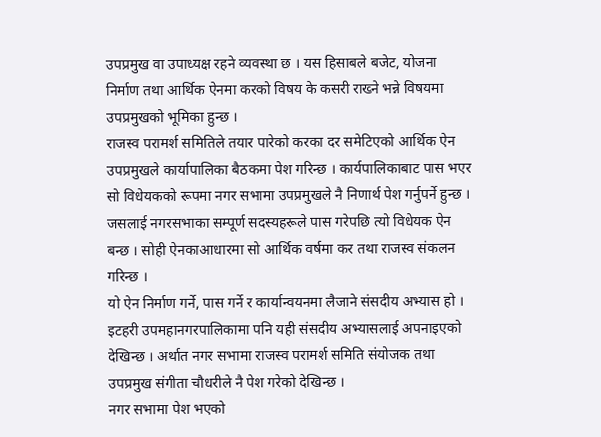उपप्रमुख वा उपाध्यक्ष रहने व्यवस्था छ । यस हिसाबले बजेट, योजना निर्माण तथा आर्थिक ऐनमा करको विषय के कसरी राख्ने भन्ने विषयमा उपप्रमुखको भूमिका हुन्छ ।
राजस्व परामर्श समितिले तयार पारेको करका दर समेटिएको आर्थिक ऐन उपप्रमुखले कार्यापालिका बैठकमा पेश गरिन्छ । कार्यपालिकाबाट पास भएर सो विधेयकको रूपमा नगर सभामा उपप्रमुखले नै निणार्थ पेश गर्नुपर्ने हुन्छ ।
जसलाई नगरसभाका सम्पूर्ण सदस्यहरूले पास गरेपछि त्यो विधेयक ऐन बन्छ । सोही ऐनकाआधारमा सो आर्थिक वर्षमा कर तथा राजस्व संकलन गरिन्छ ।
यो ऐन निर्माण गर्ने, पास गर्ने र कार्यान्वयनमा लैजाने संसदीय अभ्यास हो ।
इटहरी उपमहानगरपालिकामा पनि यही संसदीय अभ्यासलाई अपनाइएको देखिन्छ । अर्थात नगर सभामा राजस्व परामर्श समिति संयोजक तथा उपप्रमुख संगीता चौधरीले नै पेश गरेको देखिन्छ ।
नगर सभामा पेश भएको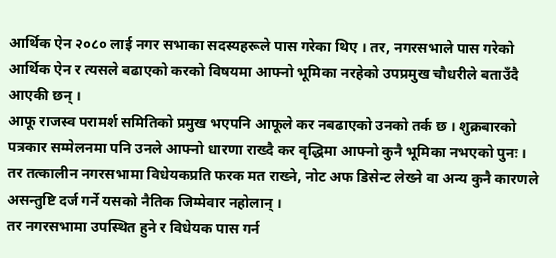आर्थिक ऐन २०८० लाई नगर सभाका सदस्यहरूले पास गरेका थिए । तर, नगरसभाले पास गरेको आर्थिक ऐन र त्यसले बढाएको करको विषयमा आफ्नो भूमिका नरहेको उपप्रमुख चौधरीले बताउँदै आएकी छन् ।
आफू राजस्व परामर्श समितिको प्रमुख भएपनि आफूले कर नबढाएको उनको तर्क छ । शुक्रबारको पत्रकार सम्मेलनमा पनि उनले आफ्नो धारणा राख्दै कर वृद्धिमा आफ्नो कुनै भूमिका नभएको पुनः ।
तर तत्कालीन नगरसभामा विधेयकप्रति फरक मत राख्ने, नोट अफ डिसेन्ट लेख्ने वा अन्य कुनै कारणले असन्तुष्टि दर्ज गर्ने यसको नैतिक जिम्मेवार नहोलान् ।
तर नगरसभामा उपस्थित हुने र विधेयक पास गर्न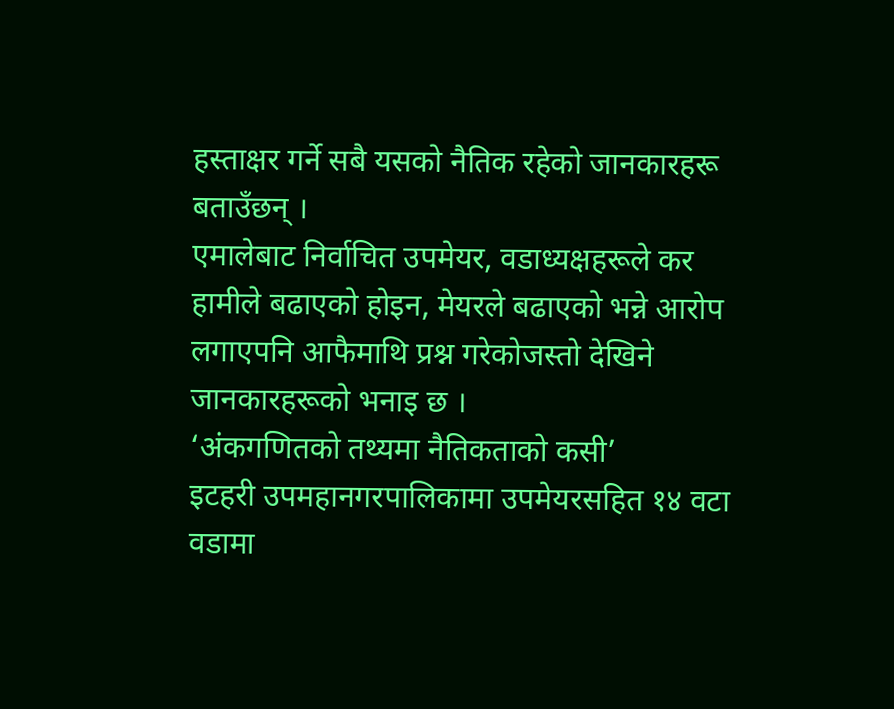हस्ताक्षर गर्ने सबै यसको नैतिक रहेको जानकारहरू बताउँछन् ।
एमालेबाट निर्वाचित उपमेयर, वडाध्यक्षहरूले कर हामीले बढाएको होइन, मेयरले बढाएको भन्ने आरोप लगाएपनि आफैमाथि प्रश्न गरेकोजस्तो देखिने जानकारहरूको भनाइ छ ।
‘अंकगणितको तथ्यमा नैतिकताको कसी’
इटहरी उपमहानगरपालिकामा उपमेयरसहित १४ वटा वडामा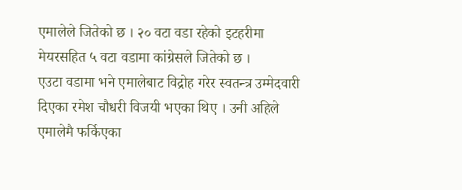एमालेले जितेको छ । २० वटा वडा रहेको इटहरीमा मेयरसहित ५ वटा वडामा कांग्रेसले जितेको छ ।
एउटा वडामा भने एमालेबाट विद्रोह गरेर स्वतन्त्र उम्मेदवारी दिएका रमेश चौधरी विजयी भएका थिए । उनी अहिले एमालेमै फर्किएका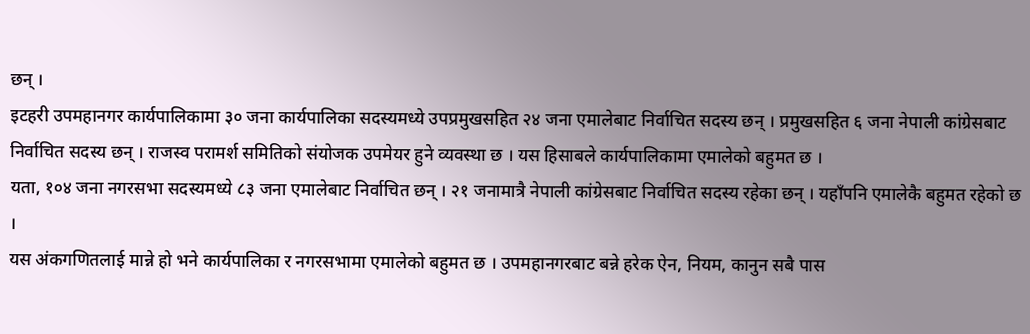छन् ।
इटहरी उपमहानगर कार्यपालिकामा ३० जना कार्यपालिका सदस्यमध्ये उपप्रमुखसहित २४ जना एमालेबाट निर्वाचित सदस्य छन् । प्रमुखसहित ६ जना नेपाली कांग्रेसबाट निर्वाचित सदस्य छन् । राजस्व परामर्श समितिको संयोजक उपमेयर हुने व्यवस्था छ । यस हिसाबले कार्यपालिकामा एमालेको बहुमत छ ।
यता, १०४ जना नगरसभा सदस्यमध्ये ८३ जना एमालेबाट निर्वाचित छन् । २१ जनामात्रै नेपाली कांग्रेसबाट निर्वाचित सदस्य रहेका छन् । यहाँपनि एमालेकै बहुमत रहेको छ ।
यस अंकगणितलाई मान्ने हो भने कार्यपालिका र नगरसभामा एमालेको बहुमत छ । उपमहानगरबाट बन्ने हरेक ऐन, नियम, कानुन सबै पास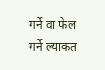गर्ने वा फेल गर्ने ल्याकत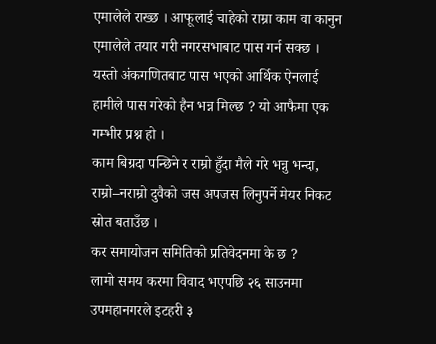एमालेले राख्छ । आफूलाई चाहेको राम्रा काम वा कानुन एमालेले तयार गरी नगरसभाबाट पास गर्न सक्छ ।
यस्तो अंकगणितबाट पास भएको आर्थिक ऐनलाई हामीले पास गरेको हैन भन्न मिल्छ ? यो आफैमा एक गम्भीर प्रश्न हो ।
काम बिग्रदा पन्छिने र राम्रो हुँदा मैले गरे भन्नु भन्दा, राम्रो–नराम्रो दुवैको जस अपजस लिनुपर्ने मेयर निकट स्रोत बताउँछ ।
कर समायोजन समितिको प्रतिवेदनमा के छ ?
लामो समय करमा विवाद भएपछि २६ साउनमा उपमहानगरले इटहरी ३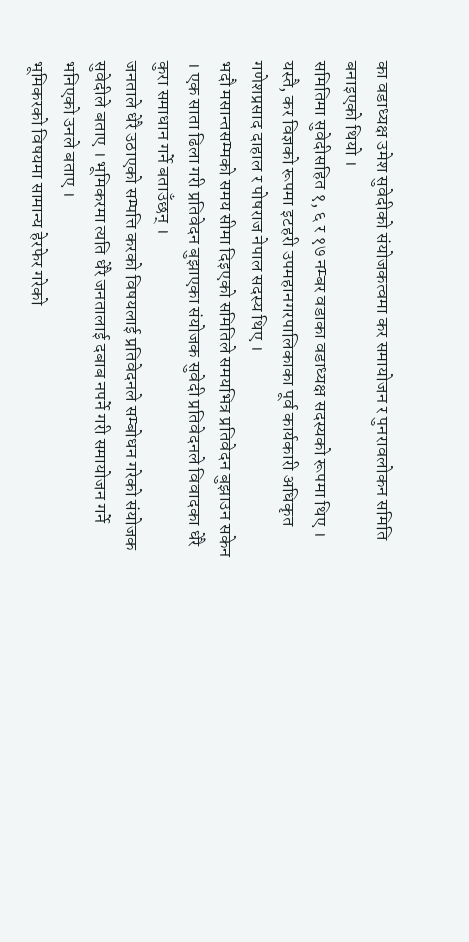का वडाध्यक्ष उमेश सुवेदीको संयोजकत्वमा कर समायोजन र पुनरावलोकन समिति बनाइएको थियो ।
समितिमा सुवेदीसहित १, ६ र १७ नम्बर वडाका वडाध्यक्ष सदस्यको रूपमा थिए । यस्तै, कर विज्ञको रूपमा इटहरी उपमहानगरपालिकाका पूर्व कार्यकारी अधिकृत गणेशप्रसाद दाहाल र पोषराज नेपाल सदस्य थिए ।
भदौ मसान्तसम्मको समय सीमा दिइएको समितिले समयभित्र प्रतिवेदन बुझाउन सकेन । एक साता ढिला गरी प्रतिवेदन बुझाएका संयोजक सुवेदी प्रतिवेदनले विवादका धेरै कुरा समाधान गर्ने बताउँछन् ।
जनताले धेरै उठाएको सम्पत्ति करको विषयलाई प्रतिवेदनले सम्बोधन गरेको संयोजक सुवेदीले बताए । भूमिकरमा त्यति धेरै जनतालाई दबाब नपर्ने गरी समायोजन गर्ने भनिएको उनले बताए ।
भूमिकरको विषयमा सामान्य हेरफेर गरेको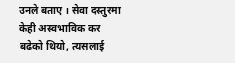उनले बताए । सेवा दस्तुरमा केही अस्वभाविक कर बढेको थियो, त्यसलाई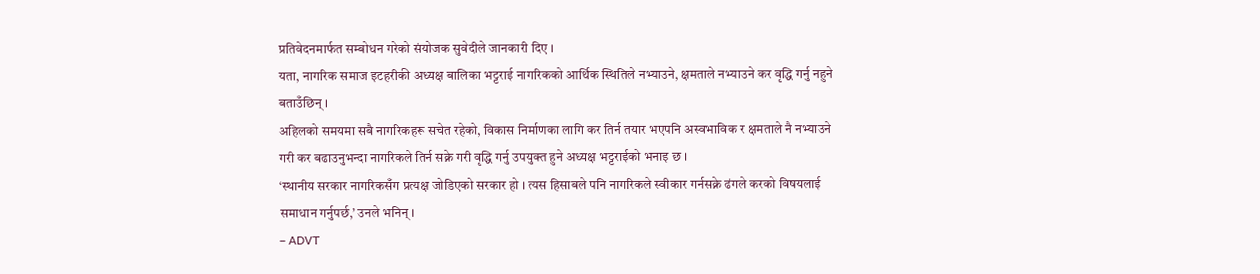प्रतिवेदनमार्फत सम्बोधन गरेको संयोजक सुवेदीले जानकारी दिए ।
यता, नागरिक समाज इटहरीकी अध्यक्ष बालिका भट्टराई नागरिकको आर्थिक स्थितिले नभ्याउने, क्षमताले नभ्याउने कर वृद्धि गर्नु नहुने बताउँछिन् ।
अहिलको समयमा सबै नागरिकहरू सचेत रहेको, विकास निर्माणका लागि कर तिर्न तयार भएपनि अस्वभाविक र क्षमताले नै नभ्याउने गरी कर बढाउनुभन्दा नागरिकले तिर्न सक्ने गरी वृद्धि गर्नु उपयुक्त हुने अध्यक्ष भट्टराईको भनाइ छ ।
‘स्थानीय सरकार नागरिकसँग प्रत्यक्ष जोडिएको सरकार हो । त्यस हिसाबले पनि नागरिकले स्वीकार गर्नसक्ने ढंगले करको विषयलाई समाधान गर्नुपर्छ,’ उनले भनिन् ।
– ADVT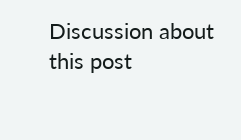Discussion about this post